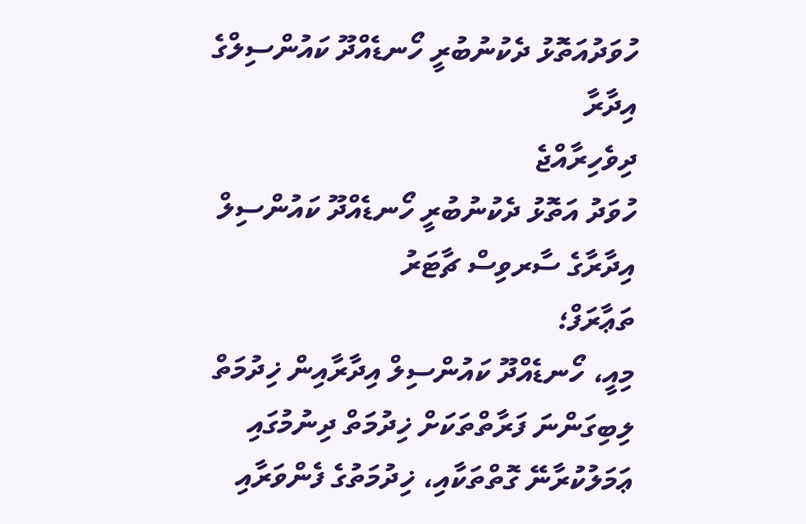ހުވަދުއަތޮޅު ދެކުނުބުރީ ހޯނޑެއްދޫ ކައުންސިލްގެ އިދާރާ
ދިވެހިރާއްޖެ
ހުވަދު އަތޮޅު ދެކުނުބުރީ ހޯނޑެއްދޫ ކައުންސިލް އިދާރާގެ ސާރވިސް ޗާޓަރު
ތަޢާރަފް؛
މިއީ، ހޯނޑެއްދޫ ކައުންސިލް އިދާރާއިން ޚިދުމަތް ލިބިގަންނަ ފަރާތްތަކަށް ޚިދުމަތް ދިނުމުގައި ޢަމަލުކުރާނޭ ގޮތްތަކާއި، ޚިދުމަތުގެ ފެންވަރާއި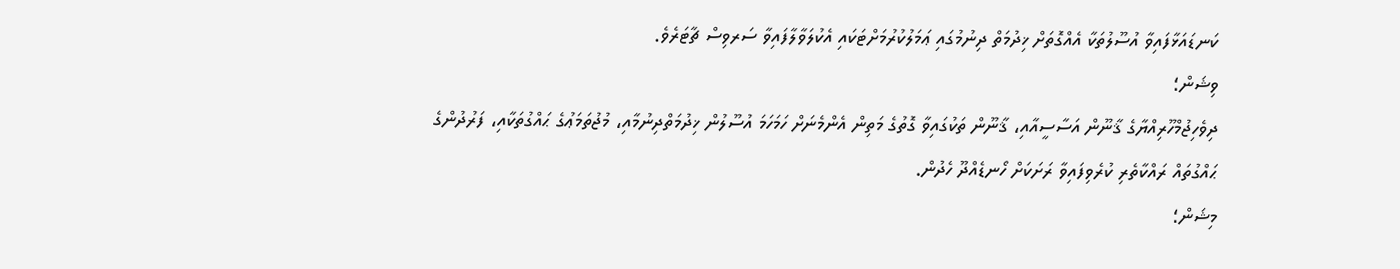ކަނޑައަޅާފައިވާ އުސޫލުތަކާ އެއްގޮތަށް ޚިދުމަތް ދިނުމުގައި ޢަމަލުކުރުމަށްޓަކައި އެކުލަވާލާފައިވާ ސަރވިސް ޗާޓަރެވެ.
ވިޝަން؛
ދިވެހިޖުމްހޫރިއްޔާގެ ޤާނޫން އަސާސީއާއި، ޤާނޫން ތަކުގައިވާ ގޮތުގެ މަތިން އެންމެނަށް ހަމަހަމަ އުސޫލުން ޚިދުމަތްދިނުމާއި، މުޖުތަމަޢުގެ ޙައްގުތަކާއި، ފަރުދުންގެ ޙައްގުތައް ރައްކާތެރި ކުރެވިފައިވާ ރަށަކަށް ހޯނޑެއްދޫ ހެދުން.
މިޝަން؛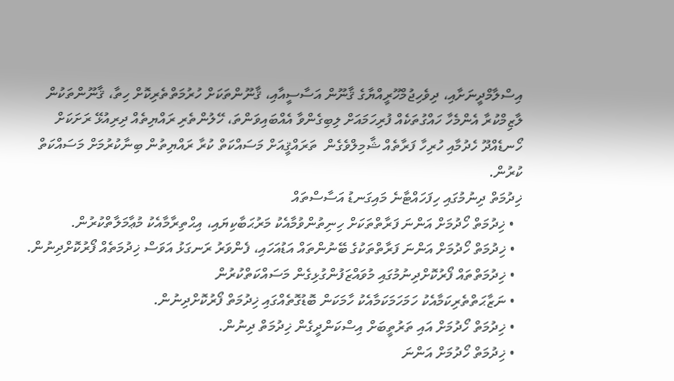އިސްލާމްދީނަށާއި، ދިވެހިޖުމްހޫރީއްޔާގެ ޤާނޫން އަސާސީއާއި، ޤާނޫންތަކަށް ހުރުމަތްތެރިކޮށް ހިތާ، ޤާނޫންތަކުން ލާޒިމްކުރާ އެންމެހާ ހައްގުތަކެއް ފުރިހަމައަށް ލިބިގެންވާ އެއްބައިވަންތަ، ހޭލުންތެރި ރައްޔިތެއް ދިރިއުޅޭ ރަށަކަށް ހޯނޑެއްދޫ ހެދުމާއި ހުރިހާ ފަރާތެއް ޝާމިލްވެގެން  ތަރައްޤީއަށް މަސައްކަތް ކުރާ ރައްޔިތުން ބިނާކުރުމަށް މަސައްކަތް ކުރުން.
ޚިދުމަތް ދިނުމުގައި ހިފަހައްޓާނެ މައިގަނޑު އަސާސްތައް
  • ޚިދުމަތް ހޯދުމަށް އަންނަ ފަރާތްތަކަށް ހިނިތުންވުމާއެކު މަރުޙަބާކިޔައި، އިޙްތިރާމާއެކު މުޢާމަލާތްކުރުން.
  • ޚިދުމަތް ހޯދުމަށް އަންނަ ފަރާތްތަކުގެ ބޭނުންތައް އަޑުއަހައި، ފެންވަރު ރަނގަޅު އަވަސް ޚިދުމަތެއް ފޯރުކޮށްދިނުން.
  • ޚިދުމަތްތައް ފޯރުކޮށްދިނުމުގައި މުވައްޒަފުންގުޅިގެން މަސައްކަތްކުރުން
  • ނަޒާޙަތްތެރިކަމާއެކު ހަމަހަމަކަމާއެކު ހާމަކަން ބޮޑުގޮތެއްގައި ޚިދުމަތް ފޯރުކޮށްދިނުން.
  • ޚިދުމަތް ހޯދުމަށް އައި ތަރުތީބަށް އިސްކަންދީގެން ޚިދުމަތް ދިނުން.
  • ޚިދުމަތް ހޯދުމަށް އަންނަ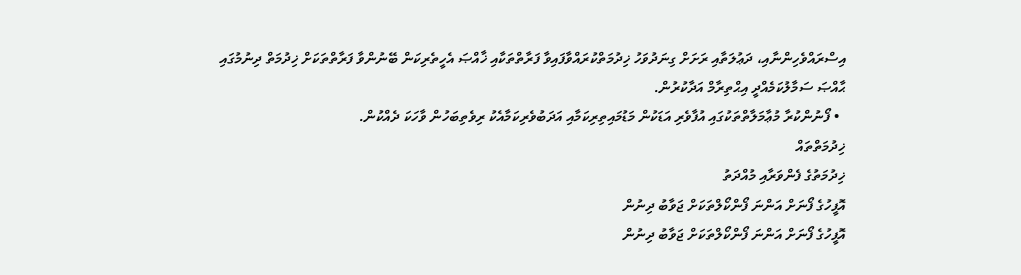އިސްރައްވެހިންނާއި، ދަޢުލަތާއި ރަށަށް ގިނަދުވަހު ޚިދުމަތްކުރައްވާފައިވާ ފަރާތްތަކާއި ޚާއްޞަ އެހީތެރިކަން ބޭނުންވާ ފަރާތްތަކަށް ޚިދުމަތް ދިނުމުގައި ޙާއްޞަ ސަމާލުކަމެއްދީ އިޙްތިރާމް އަދާކުރުން.
  • ފޯނުންކުރާ މުޢާމަލާތްތަކުގައި އުފާވެރި އަޑަކުން މަޑުމައިތިރިކަމާއި އަދަބުވެރިކަމާއެކު ރިވެތިބަހުން ވާހަކަ ދެއްކުން.
ޚިދުމަތްތައް
ޚިދުމަތުގެ ފެންވަރާއި މުއްދަތު
އޮފީހުގެ ފޯނަށް އަންނަ ފޯންކޯލްތަކަށް ޖަވާބު ދިނުން
އޮފީހުގެ ފޯނަށް އަންނަ ފޯންކޯލްތަކަށް ޖަވާބު ދިނުން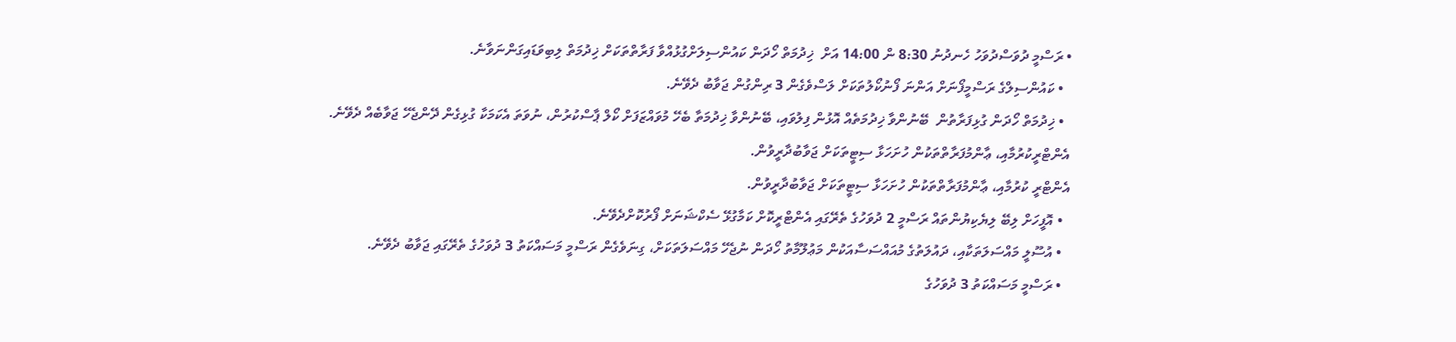• ރަސްމީ ދުވަސްދުވަހު ހެނދުނު 8:30 ން 14:00 އަށް  ޚިދުމަތް ހޯދަން ކައުންސިލަށްގުޅުއްވާ ފަރާތްތަކަށް ޚިދުމަތް ލިބިވަޑައިގަންނަވާނެ.
  • ކައުންސިލްގެ ރަސްމީފޯނަށް އަންނަ ފޯނުކޯލުތަކަށް ލަސްވެގެން 3 ރިންގުން ޖަވާބު ދެވޭނެ.
  • ޚިދުމަތް ހޯދަން ގުޅިފަރާތުން  ބޭނުންވާ ޚިދުމަތެއް އޮޅުން ފިލުވައި، ބޭނުންވާ ޚިދުމަތާ ބެހޭ މުވައްޒަފަށް ކޯލް ޕާސްކުރުން، ނުވަތަ އެކަމަކާ ގުޅިގެން ދޭންޖެހޭ ޖަވާބެއް ދެވޭނެ.
އެންޓްރީކުރުމާއި، ޢާންމުފަރާތްތަކުން ހުށަހަޅާ ސިޓީތަކަށް ޖަވާބުދާރީވުން.
އެންޓްރީ ކުރުމާއި، ޢާންމުފަރާތްތަކުން ހުށަހަޅާ ސިޓީތަކަށް ޖަވާބުދާރީވުން.
  • އޮފީހަށް ލިބޭ ލިޔެކިޔުންތައް ރަސްމީ 2 ދުވަހުގެ ތެރޭގައި އެންޓްރީކޮށް ކަމާގުޅޭ ސެކްޝަނަށް ފޯރުކޮށްދެވޭނެ.
  • އުސޫލީ މައްސަލަތަކާއި، ދައުލަތުގެ މުއައްސަސާއަކުން މަޢުލޫމާތު ހޯދަން ނުޖެހޭ މައްސަލަތަކަށް، ގިނަވެގެން ރަސްމީ މަސައްކަތު 3 ދުވަހުގެ ތެރޭގައި ޖަވާބު ދެވޭނެ.
  • ރަސްމީ މަސައްކަތު 3 ދުވަހުގެ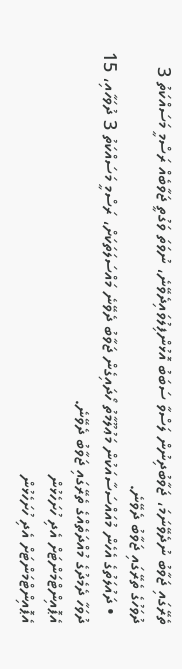ތެރޭގައި ޖަވާބު ނުދެވޭނަމަ، ޖަވާބުދިނުން ލަސްވާ ސަބަބު އޮޅުންފިލުވައިދެވޭނެ، ނުވަތަ ވަގުތީ ޖަވާބެއް ރަސްމީ މަސައްކަތު 3 ދުވަހުގެ ތެރޭގައި ޖަވާބު ދެވޭނެ.
  • ދައުލަތުގެ އެހެން މުއައްސަސާއަކުން މަޢުލޫމާތު ހޯދައިގެން ޖަވާބު ދެވޭނެ މައްސަލަތަކަށް، ރަސްމީ މަސައްކަތު 3 ދުވަހާއި، 15 ދުވަހާ ދެމެދުގެ މުއްދަތެއްގެ ތެރޭގައި ޖަވާބު ދެވޭނެ.
އެޕޮއިންޓްމަންޓަށް އެދި ހުށަހެޅުން
އެޕޮއިންޓްމަންޓަށް އެދި ހުށަހެޅުން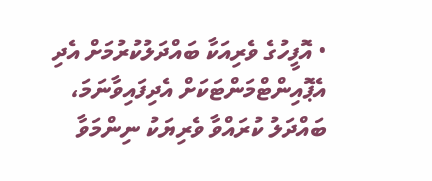• އޮފީހުގެ ވެރިއަކާ ބައްދަލުކުރުމަށް އެދި އެޕޮއިންޓްމަންޓަކަށް އެދިފައިވާނަމަ، ބައްދަލު ކުރައްވާ ވެރިޔަކު ނިންމަވާ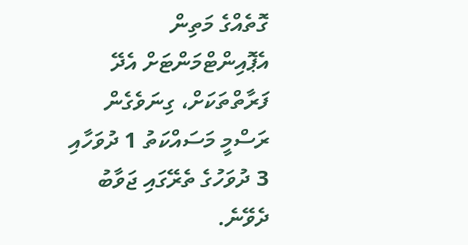ގޮތެއްގެ މަތިން އެޕޮއިންޓްމަންޓަށް އެދޭ ފަރާތްތަކަށް، ގިނަވެގެން ރަސްމީ މަސައްކަތު 1 ދުވަހާއި 3 ދުވަހުގެ ތެރޭގައި ޖަވާބު ދެވޭނެ.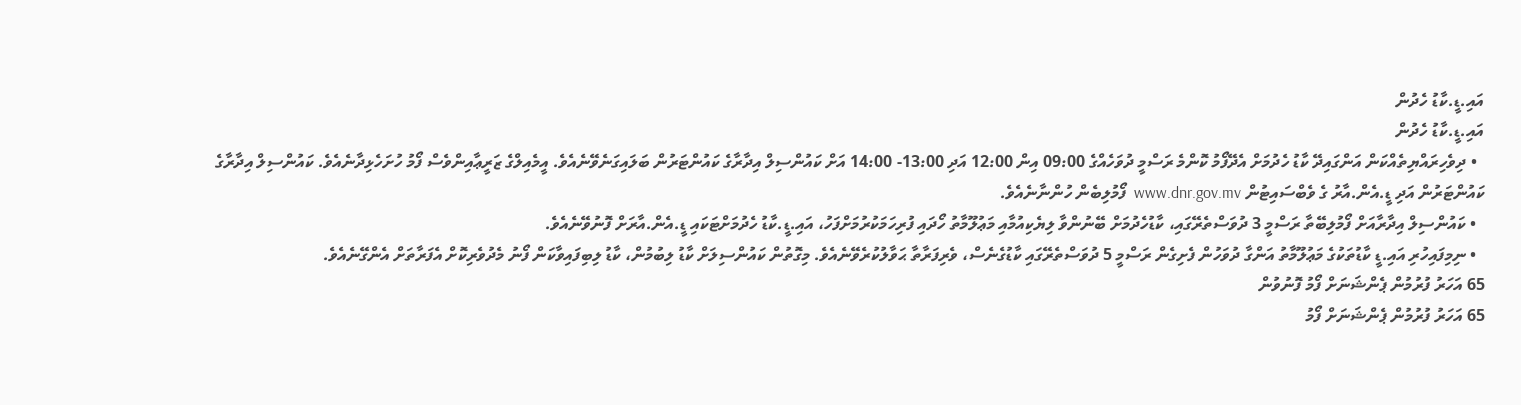އައި.ޑީ.ކާޑު ހެދުން
އައި.ޑީ.ކާޑު ހެދުން
  • ދިވެހިރައްޔިތެއްކަން އަންގައިދޭ ކާޑު ހެދުމަށް އެދޭފޯމު ކޮންމެ ރަސްމީ ދުވަހެއްގެ 09:00 އިން 12:00 އަދި 13:00- 14:00 އަށް ކައުންސިލް އިދާރާގެ ކައުންޓަރުން ބަލައިގަނެވޭނެއެވެ. އީމެއިލްގެ ޒަރީޢާއިންވެސް ފޯމު ހުށަހެޅިދާނެއެވެ. ކައުންސިލް އިދާރާގެ ކައުންޓަރުން އަދި ޑީ.އެން.އާރު ގެ ވެބްސައިޓުން www.dnr.gov.mv  ފޯމުލިބެން ހުންނާނެއެވެ.
  • ކައުންސިލް އިދާރާއަށް ފޯމުލިބޭތާ ރަސްމީ 3 ދުވަސްތެރޭގައި، ކާޑުހެދުމަށް ބޭނުންވާ ލިޔެކިއުމާއި މަޢުލޫމާތު ހޯދައި ފުރިހަމަކުރުމަށްފަހު، އައި.ޑީ.ކާޑު ހެދުމަށްޓަކައި ޑީ.އެން.އާރަށް ފޮނުވޭނެއެވެ.
  • ނިމިފައިހުރި އައި.ޑީ ކާޑުތަކުގެ މަޢުލޫމާތު އަންގާ ދުވަހުން ފެށިގެން ރަސްމީ 5 ދުވަސްތެރޭގައި ކާޑުގެނެސް، ވެރިފަރާތާ ޙަވާލުކުރެވޭނެއެވެ. މިގޮތުން ކައުންސިލަށް ކާޑު ލިބުމުން، ކާޑު ލިބިފައިވާކަން ފޯނު މެދުވެރިކޮށް އެފަރާތަށް އެންގޭނެއެވެ.
65 އަހަރު ފުރުމުން ޕެންޝަނަށް ފޯމު ފޮނުވުން
65 އަހަރު ފުރުމުން ޕެންޝަނަށް ފޯމު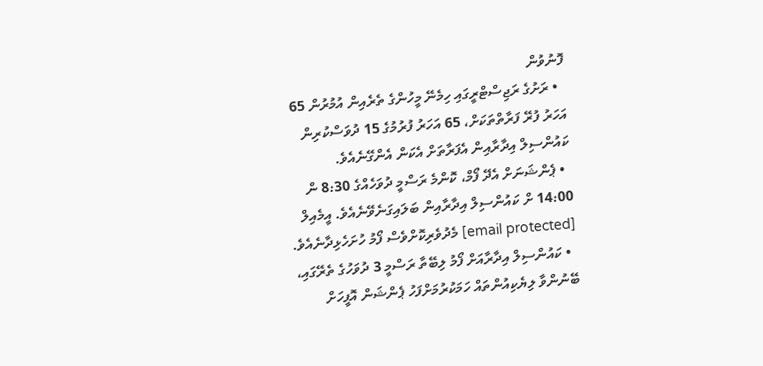ފޮނުވުން
  • ރަށުގެ ރަޖިސްޓްރީގައި ހިމެނޭ މީހުންގެ ތެރެއިން އުމުރުން 65 އަހަރު ފުރޭ ފަރާތްތަކަށް، 65 އަހަރު ފުރުމުގެ 15 ދުވަސްކުރިން ކައުންސިލް އިދާރާއިން އެފަރާތަށް އެކަން އެންގޭނެއެވެ.
  • ޕެންޝަނަށް އެދޭ ފޯމް، ކޮންމެ ރަސްމީ ދުވަހެއްގެ 8:30 ން 14:00 ށް ކައުންސިލް އިދާރާއިން ބަލައިގަނެވޭނެއެވެ. އީމެއިލް   [email protected] މެދުވެރިކޮށްވެސް ފޯމު ހުށަހެޅިދާނެއެވެ.
  • ކައުންސިލް އިދާރާއަށް ފޯމު ލިބޭތާ ރަސްމީ 3 ދުވަހުގެ ތެރޭގައި، ބޭނުންވާ ލިޔެކިއުންތައް ހަމަކުރުމަށްފަހު ޕެންޝަން އޮފީހަށް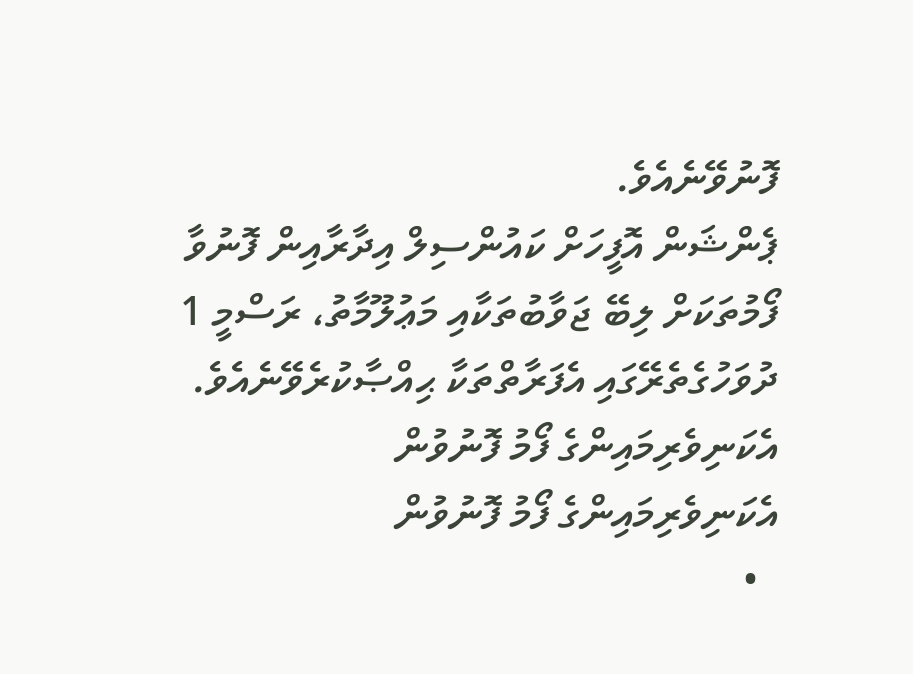ފޮނުވޭނެއެވެ.
ޕެންޝަން އޮފީހަށް ކައުންސިލް އިދާރާއިން ފޮނުވާ ފޯމުތަކަށް ލިބޭ ޖަވާބުތަކާއި މަޢުލޫމާތު، ރަސްމީ 1 ދުވަހުގެތެރޭގައި އެފަރާތްތަކާ ޙިއްޞާކުރެވޭނެއެވެ.
އެކަނިވެރިމައިންގެ ފޯމު ފޮނުވުން
އެކަނިވެރިމައިންގެ ފޯމު ފޮނުވުން
  •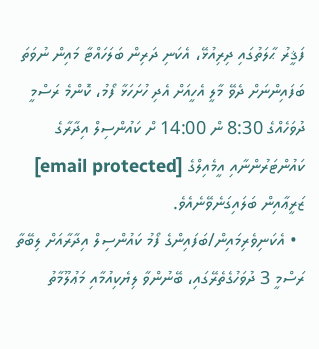ފަޤީރު ޙާލަތުގައި ދިރިއުޅޭ، އެކަނި ދަރިން ބަލަހައްޓާ މައިން ނުވަތަ ބަފައިންނަށް ދެވޭ މާލީ އެހީއަށް އެދި ހުށަހަޅާ ފޯމު، ކޮންމެ ރަސްމީ ދުވަހެއްގެ 8:30 ން 14:00 ށް ކައުންސިލް އިދާރާގެ ކައުންޓަރުންނާއި އީމެއިލްގެ [email protected] ޒަރީޢާއިން ބަލައިގަނެވޭނެއެވެ.
  • އެކަނިވެރިމައިން/ބަފައިންގެ ފޯމު ކައުންސިލް އިދާރާއަށް ލިބޭތާ ރަސްމީ 3 ދުވަހުގެތެރޭގައި، ބޭނުންވާ ލިޔެކިއުމާއި މަޢުލޫމާތު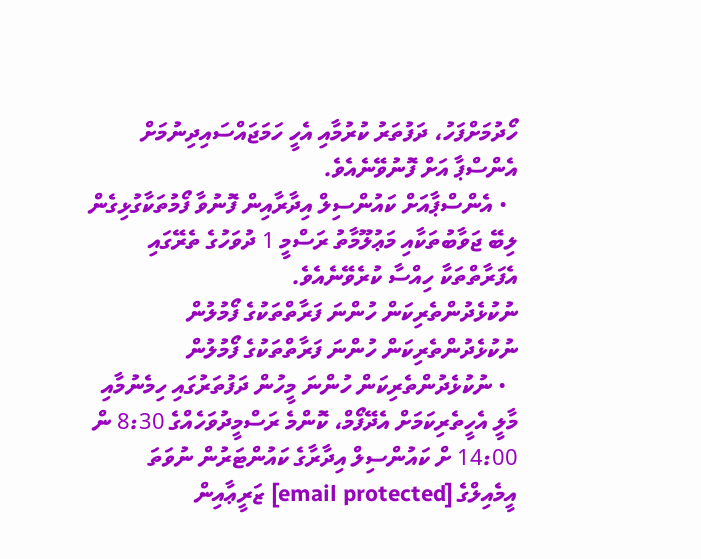ހޯދުމަށްފަހު، ދަފުތަރު ކުރުމާއި އެހީ ހަމަޖައްސައިދިނުމަށް އެންސްޕާ އަށް ފޮނުވޭނެއެވެ.
  • އެންސްޕާއަށް ކައުންސިލް އިދާރާއިން ފޮނުވާ ފޯމުތަކާގުޅިގެން ލިބޭ ޖަވާބުތަކާއި މަޢުލޫމާތު ރަސްމީ 1 ދުވަހުގެ ތެރޭގައި އެފަރާތްތަކާ ހިއްސާ ކުރެވޭނެއެވެ.
ނުކުޅެދުންތެރިކަން ހުންނަ ފަރާތްތަކުގެ ފޯމުލުން
ނުކުޅެދުންތެރިކަން ހުންނަ ފަރާތްތަކުގެ ފޯމުލުން
  • ނުކުޅެދުންތެރިކަން ހުންނަ މީހުން ދަފުތަރުގައި ހިމެނުމާއި މާލީ އެހީތެރިކަމަށް އެދޭފޯމް، ކޮންމެ ރަސްމީދުވަހެއްގެ 8:30 ން 14:00 ށް ކައުންސިލް އިދާރާގެ ކައުންޓަރުން ނުވަތަ އީމެއިލްގެ [email protected] ޒަރީޢާއިން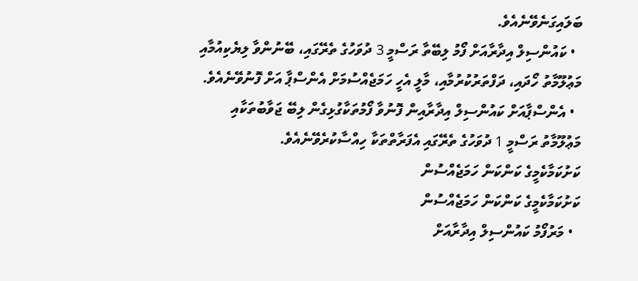ބަލައިގަނެވޭނެއެވެ.
  • ކައުންސިލް އިދާރާއަށް ފޯމު ލިބޭތާ ރަސްމީ 3 ދުވަހުގެ ތެރޭގައި، ބޭނުންވާ ލިޔެކިއުމާއި މަޢުލޫމާތު ހޯދައި، ދަފްތަރުކުރުމާއި، މާލީ އެހީ ހަމަޖެއްސުމަށް އެންސްޕާ އަށް ފޮނުވޭނެއެވެ.
  • އެންސްޕާއަށް ކައުންސިލް އިދާރާއިން ފޮނުވާ ފޯމުތަކާގުޅިގެން ލިބޭ ޖަވާބުތަކާއި މަޢުލޫމާތު ރަސްމީ 1 ދުވަހުގެ ތެރޭގައި އެފަރާތްތަކާ ހިއްސާކުރެވޭނެއެވެ.
ކަށުކަމާކެމީގެ ކަންކަން ހަމަޖެއްސުން
ކަށުކަމާކެމީގެ ކަންކަން ހަމަޖެއްސުން
  • މަރުފޯމު ކައުންސިލް އިދާރާއަށް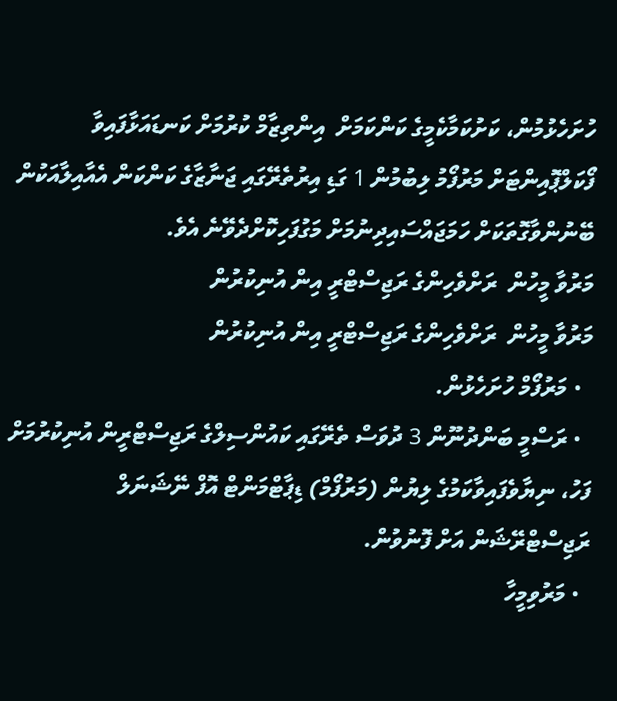ހުށަހެޅުމުން، ކަށުކަމާކެމީގެ ކަންކަމަށް  އިންތިޒާމް ކުރުމަށް ކަނޑައަޅާފައިވާ ފޯކަލްޕޮއިންޓަށް މަރުފޯމު ލިބުމުން 1 ގަޑި އިރުތެރޭގައި ޖަނާޒާގެ ކަންކަން އެއާއިލާއަކުން ބޭނުންވާގޮތަކަށް ހަމަޖައްސައިދިނުމަށް މަގުފަހިކޮށްދެވޭނެ އެވެ.
މަރުވާ މީހުން  ރަށްވެހިންގެ ރަޖިސްޓްރީ އިން އުނިކުރުން
މަރުވާ މީހުން  ރަށްވެހިންގެ ރަޖިސްޓްރީ އިން އުނިކުރުން
  • މަރުފޯމް ހުށަހެޅުން.
  • ރަސްމީ ބަންދުނޫން 3 ދުވަސް ތެރޭގައި ކައުންސިލްގެ ރަޖިސްޓްރީން އުނިކުރުމަށް ފަހު، ނިޔާވެފައިވާކަމުގެ ލިޔުން (މަރުފޯމް) ޑިޕާޓްމަންޓް އޮފް ނޭޝަނަލް ރަޖިސްޓްރޭޝަން އަށް ފޮނުވުން.
  • މަރުވިމީހާ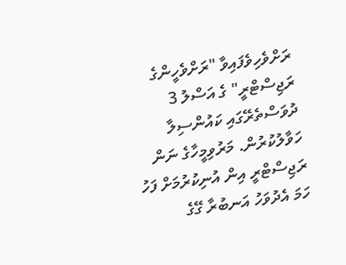ރަށްވެހިވެފައިވާ "ރަށްވެހީންގެ ރަޖިސްޓްރީ" ގެ އަސްލު 3 ދުވަސްތެރޭގައި ކައުންސިލާ ހަވާލުކުރުން. މަރުވިމީހާގެ ނަން ރަޖިސްޓްރީ އިން އުނިކުރުމަށް ފަހު ހަމަ އެދުވަހު އަނބުރާ ގޭގެ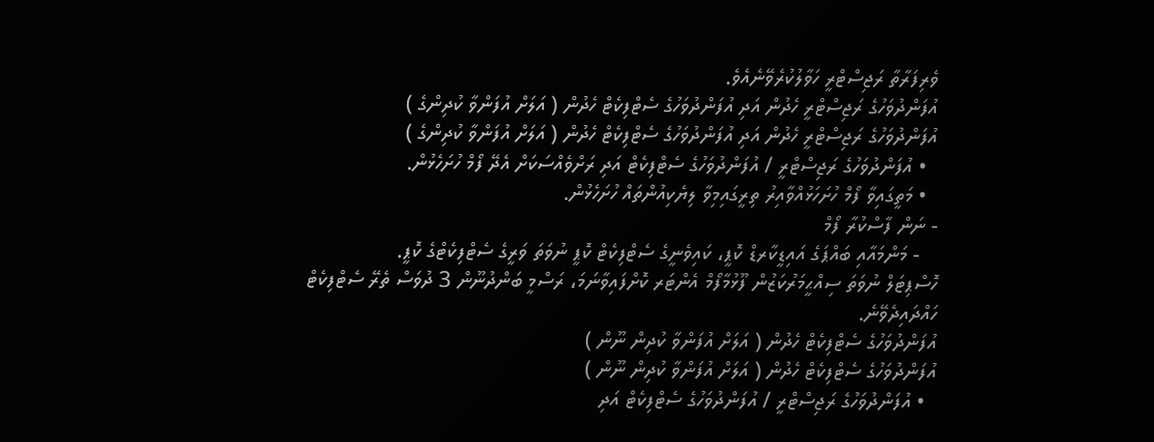ވެރިފަރާތާ ރަޖިސްޓްރީ ހަވާލުކުރެވޭނެއެވެ.
އުފަންދުވަހުގެ ރަޖިސްޓްރީ ހެދުން އަދި އުފަންދުވަހުގެ ސެޓްފިކެޓް ހެދުން ( އަލަށް އުފަންވާ ކުދިންގެ )
އުފަންދުވަހުގެ ރަޖިސްޓްރީ ހެދުން އަދި އުފަންދުވަހުގެ ސެޓްފިކެޓް ހެދުން ( އަލަށް އުފަންވާ ކުދިންގެ )
  • އުފަންދުވަހުގެ ރަޖިސްޓްރީ / އުފަންދުވަހުގެ ސެޓްފިކެޓް އަދި ރަށްވެއްސަކަށް އެދޭ ފޯމް ހުށަހެޅުން.
  • މަތީގައިވާ ފޯމް ހުށަހަޅުއްވާއިރު ތިރީގައިމިވާ ލިޔެކިއުންތައް ހުށަހެޅުން.
- ނަން ފާސްކުރާ ފޯމް
   - މަންމައާއި ބައްޕަގެ އައިޑީކާރޑް ކޮޕީ، ކައިވެނީގެ ސެޓްފިކެޓް ކޮޕީ ނުވަތަ ވަރީގެ ސެޓްފިކެޓްގެ ކޮޕީ.
ހޮސްޕިޓަލް ނުވަތަ ސިއްޙީމަރުކަޒުން ފޫޅުމާފޯމް އެންޓަރ ކޮށްފައިވާނަމަ، ރަސްމީ ބަންދުނޫން 3 ދުވަސް ތެރޭ ސެޓްފިކެޓް ހައްދައިދެވޭނެ.
އުފަންދުވަހުގެ ސެޓްފިކެޓް ހެދުން ( އަލަށް އުފަންވާ ކުދިން ނޫން )
އުފަންދުވަހުގެ ސެޓްފިކެޓް ހެދުން ( އަލަށް އުފަންވާ ކުދިން ނޫން )
  • އުފަންދުވަހުގެ ރަޖިސްޓްރީ / އުފަންދުވަހުގެ ސެޓްފިކެޓް އަދި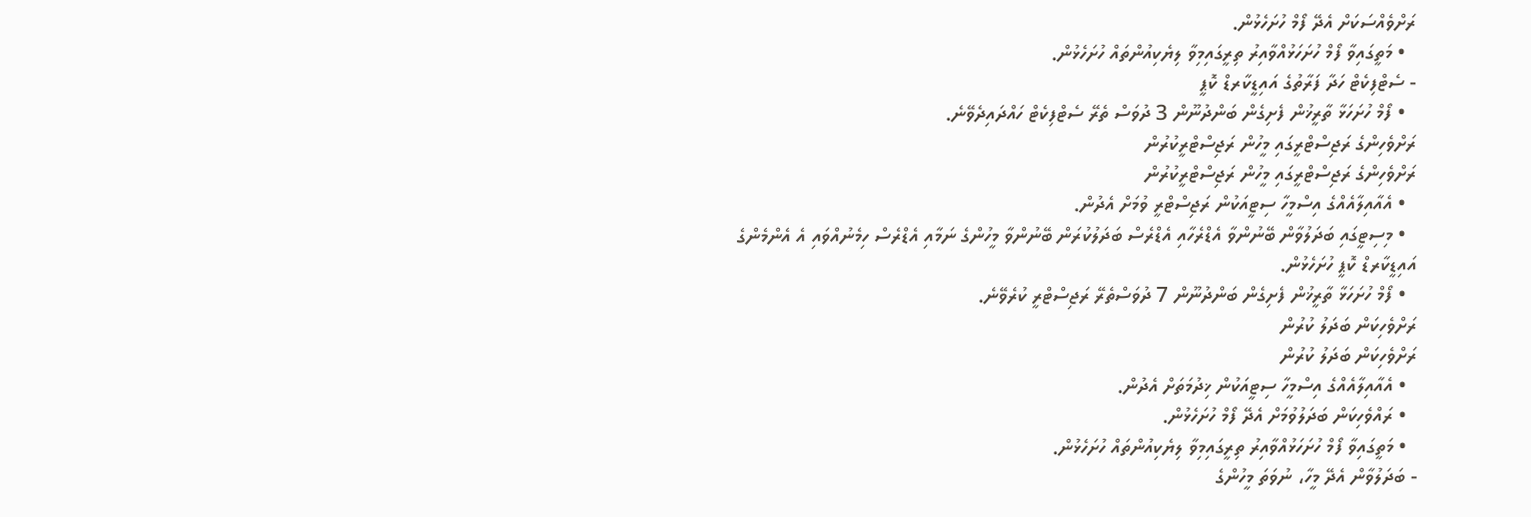ރަށްވެއްސަކަށް އެދޭ ފޯމް ހުށަހެޅުން.
  • މަތީގައިވާ ފޯމް ހުށަހަޅުއްވާއިރު ތިރީގައިމިވާ ލިޔެކިއުންތައް ހުށަހެޅުން.
- ސެޓްފިކެޓް ހަދާ ފަރާތުގެ އައިޑީކާރޑް ކޮޕީ
  • ފޯމް ހުށަހަޅާ ތާރީޚުން ފެށިގެން ބަންދުނޫން 3 ދުވަސް ތެރޭ ސެޓްފިކެޓް ހައްދައިދެވޭނެ.
ރަށްވެހިންގެ ރަޖިސްޓްރީގައި މީހުން ރަޖިސްޓްރީކުރުން
ރަށްވެހިންގެ ރަޖިސްޓްރީގައި މީހުން ރަޖިސްޓްރީކުރުން
  • އެއާއިލާއެއްގެ އިސްމީހާ ސިޓީއަކުން ރަޖިސްޓްރީ ވުމަށް އެދުން.
  • މިސިޓީގައި ބަދަލުވާން ބޭނުންވާ އެޑްރެހާއި އެޑްރެސް ބަދަލުކުރަން ބޭނުންވާ މީހުންގެ ނަމާއި އެޑްރެސް ހިމެނުއްވައި އެ އެންމެންގެ އައިޑީކާރޑް ކޮޕީ ހުށަހެޅުން.
  • ފޯމް ހުށަހަޅާ ތާރީޚުން ފެށިގެން ބަންދުނޫން 7 ދުވަސްތެރޭ ރަޖިސްޓްރީ ކުރެވޭނެ.
ރަށްވެހިކަން ބަދަލު ކުރުން
ރަށްވެހިކަން ބަދަލު ކުރުން
  • އެއާއިލާއެއްގެ އިސްމީހާ ސިޓީއަކުން ޚިދުމަތަށް އެދުން.
  • ރައްވެހިކަން ބަދަލުވުމަށް އެދޭ ފޯމް ހުށަހެޅުން.
  • މަތީގައިވާ ފޯމް ހުށަހަޅުއްވާއިރު ތިރީގައިމިވާ ލިޔެކިއުންތައް ހުށަހެޅުން.
- ބަދަލުވާން އެދޭ މީހާ، ނުވަތަ މީހުންގެ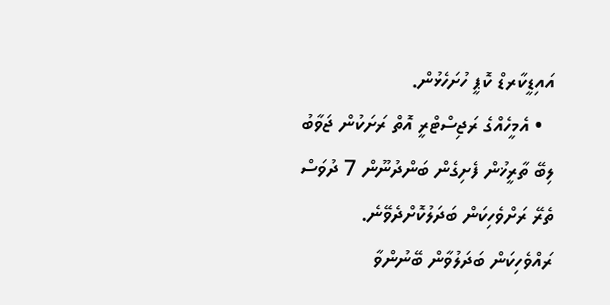އައިޑީކާރޑް ކޮޕީ ހުށަހެޅުން.
  • އެމީހެއްގެ ރަޖިސްޓްރީ އޮތް ރަށަކުން ޖަވާބު ލިބޭ ތާރީޚުން ފެށިގެން ބަންދުނޫން 7 ދުވަސް ތެރޭ ރަށްވެހިކަން ބަދަލުކޮށްދެވޭނެ.
ރައްވެހިކަން ބަދަލުވާން ބޭނުންވާ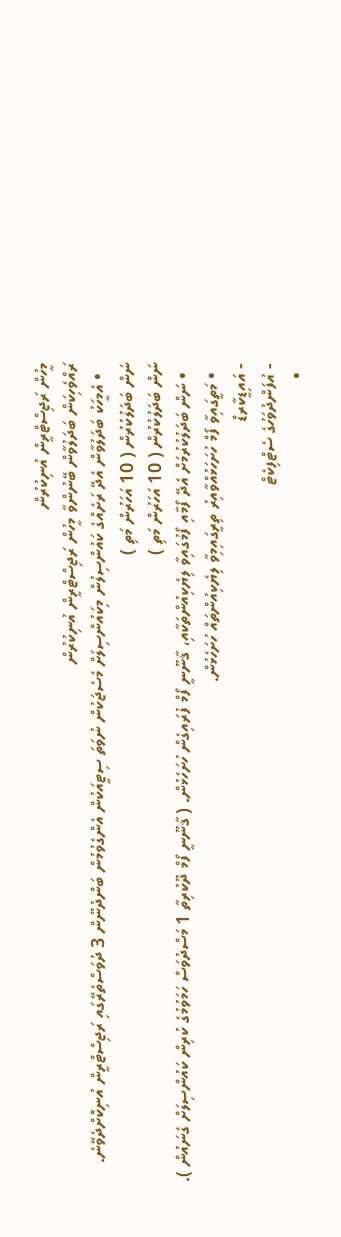މީހުން ރަޖިސްޓްރީން އުނިކުރުން
ރައްވެހިކަން ބަދަލުވާން ބޭނުންވާ މީހުން ރަޖިސްޓްރީން އުނިކުރުން
  • އެމީހަކު ބަދަލުވާން އެދޭ ރަށެއްގެ ކައުންސިލުން މިކައުންސިލަށް މެސެޖަކުން ނުވަތަ ސިޓީއަކުން އެންގެވުމުން ބަންދުނޫން 3 ދުވަސްތެރޭގައި ރަޖިސްޓްރީން އުނިކޮށްދެވޭނެ.
ނަން ބަދަލުކުރުން ( 10 އަހަރުން މަތި )
ނަން ބަދަލުކުރުން ( 10 އަހަރުން މަތި )
  • ނަން ބަދަލުކުރުމަށް އެދޭ ފޯމާއި ފޯމުގައިވާ ލިޔެކިއުންތަކާއި، ޤާނޫނީ ފޯމް ފުރައިގެން ހުށަހެޅުން. ( ޤާނޫނީ ފޯމް ދޫކުރިތާ 1 މަސްދުވަސް ހަމަވުމުގެ ކުރިން ކައުންސިލަށް ގެނައުން ).
  • މަތީގައިވާ ފޯމް ހުށަހަޅުއްވާއިރު ތިރީގައިމިވާ ލިޔެކިއުންތައް ހުށަހެޅުން.
- އައިޑީކާރޑް
- އުފަންދުވަހުގެ ސެޓްފިކެޓް
  •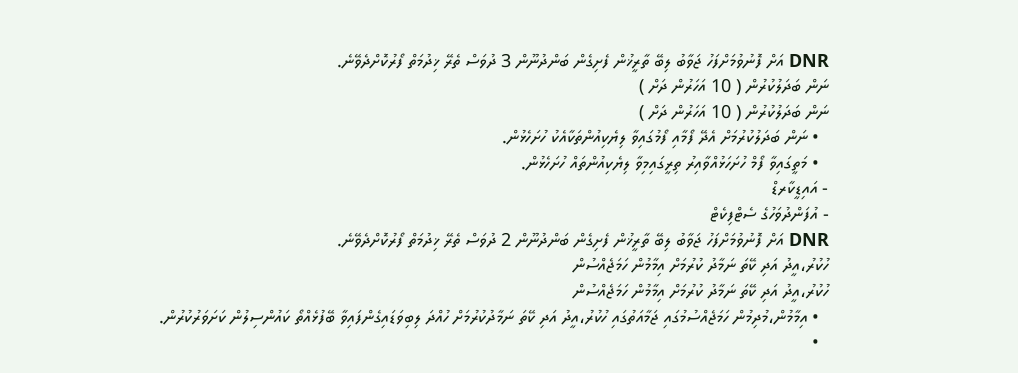DNR އަށް ފޮނުވުމަށްފަހު ޖަވާބު ލިބޭ ތާރީޚުން ފެށިގެން ބަންދުނޫން 3 ދުވަސް ތެރޭ ޚިދުމަތް ފޯރުކޮށްދެވޭނެ.
ނަން ބަދަލުކުރުން ( 10 އަހަރުން ދަށް )
ނަން ބަދަލުކުރުން ( 10 އަހަރުން ދަށް )
  • ނަން ބަދަލުކުރުމަށް އެދޭ ފޯމާއި ފޯމުގައިވާ ލިޔެކިއުންތަކާއެކު ހުށަހެޅުން.
  • މަތީގައިވާ ފޯމް ހުށަހަޅުއްވާއިރު ތިރީގައިމިވާ ލިޔެކިއުންތައް ހުށަހެޅުން.
- އައިޑީކާރޑް
- އުފަންދުވަހުގެ ސެޓްފިކެޓް
DNR އަށް ފޮނުވުމަށްފަހު ޖަވާބު ލިބޭ ތާރީޚުން ފެށިގެން ބަންދުނޫން 2 ދުވަސް ތެރޭ ޚިދުމަތް ފޯރުކޮށްދެވޭނެ.
ހުކުރު،އީދު އަދި ކޭތަ ނަމާދު ކުރުމަށް އިމާމުން ހަމަޖެއްސުން
ހުކުރު،އީދު އަދި ކޭތަ ނަމާދު ކުރުމަށް އިމާމުން ހަމަޖެއްސުން
  • އިމާމުން،މުދިމުން ހަމަޖެއްސުމުގައި ޖަމާއަތުގައި ހުކުރު،އީދު އަދި ކޭތަ ނަމާދުކުރުމަށް ހުއްދަ ލިބިވަޑައިގެންފައިވާ ބޭފުޅެއްތޯ ކައުންސިލުން ކަށަވަރުކުރުން.
  •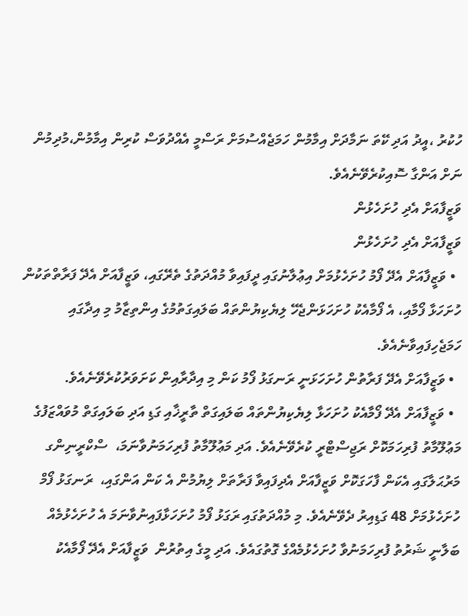ހުކުރު ،އީދު އަދި ކޭތަ ނަމާދަށް އިމާމުން ހަމަޖެއްސުމަށް ރަސްމީ އެއްދުވަސް ކުރިން އިމާމުން،މުދިމުން ނަށް އަންގާ ސޮއިކުރެވޭނެއެވެ.
ވަޒީފާއަށް އެދި ހުށަހެޅުން
ވަޒީފާއަށް އެދި ހުށަހެޅުން
  • ވަޒީފާއަށް އެދޭ ފޯމު ހުށަހެޅުމަށް އިޢުލާނުގައި ދީފައިވާ މުއްދަތުގެ ތެރޭގައި، ވަޒީފާއަށް އެދޭ ފަރާތްތަކުން ހުށަހަޅާ ފޯމާއި، އެ ފޯމާއެކު ހުށަހަޅަންޖެހޭ ލިޔެކިޔުންތައް ބަލައިގަތުމުގެ އިންތިޒާމު މި އިދާގައި ހަމަޖެހިފައިވާނެއެވެ.
  • ވަޒީފާއަށް އެދޭ ފަރާތުން ހުށަހަޅަނީ ރަނގަޅު ފޯމު ކަން މި އިދާރާއިން ކަށަވަރުކުރެވޭނެއެވެ.
  • ވަޒީފާއަށް އެދޭ ފޯމާއެކު ހުށަހަޅާ ލިޔެކިޔުންތައް ބަލައިގަތް ތާރީޚާއި ގަޑި އަދި ބަލައިގަތް މުވައްޒަފުގެ މަޢުލޫމާތު ފުރިހަމަކޮށް ރަޖިސްޓްރީ ކުރެވޭނެއެވެ. އަދި މަޢުލޫމާތު ފުރިހަމަނުވާނަމަ،  ސްކްރީނިންގ މަރުޙަލާގައި އެކަން ފާހަގަކޮށް ވަޒީފާއަށް އެދިފައިވާ ފަރާތަށް ލިޔުމުން އެ ކަން އަންގައި،  ރަނގަޅު ފޯމް ހުށަހެޅުމަށް 48 ގަޑިއިރު ދެވޭނެއެވެ. މި މުއްދަތުގައި ރަގަޅު ފޯމު ހުށަހަޅާފައިނުވާނަމަ އެ ހުށަހެޅުމެއް ބަލާނީ ޝަރުތު ފުރިހަމަނުވާ ހުށަހެޅުމެއްގެ ގޮތުގައެވެ. އަދި މީގެ އިތުރުން  ވަޒީފާއަށް އެދޭ ފޯމާއެކު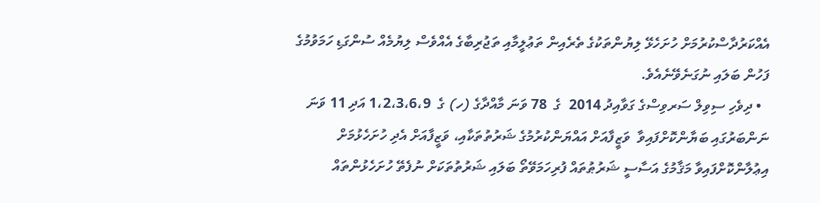އެއްކަރުދާސްކުރުމަށް ހުށަހެޅޭ ލިޔުންތަކުގެ ތެރެއިން ތަޢުލީމާއި ތަޖުރިބާގެ އެއްވެސް ލިޔުމެއް ސުންގަޑި ހަމަވުމުގެ ފަހުން ބަލައި ނުގަނެވޭނެއެވެ.
  • ދިވެހި ސިވިލް ސަރވިސްގެ ގަވާއިދު 2014  ގެ  78 ވަނަ މާއްދާގެ (ހ) ގެ  1،2،3،6،9 އަދި 11 ވަނަ ނަންބަރުގައި ބަޔާންކޮށްފައިވާ  ވަޒީފާއަށް އައްޔަންކުރުމުގެ ޝަރުތުތަކާއި، ވަޒީފާއަށް އެދި ހުށަހެޅުމަށް އިޢުލާންކޮށްފައިވާ މަޤާމުގެ އަސާސީ ޝަރުޠުތައް ފުރިހަމަވޭތޯ ބަލައި ޝަރުތުތަކަށް ނުފެތޭ ހުށަހެޅުންތައް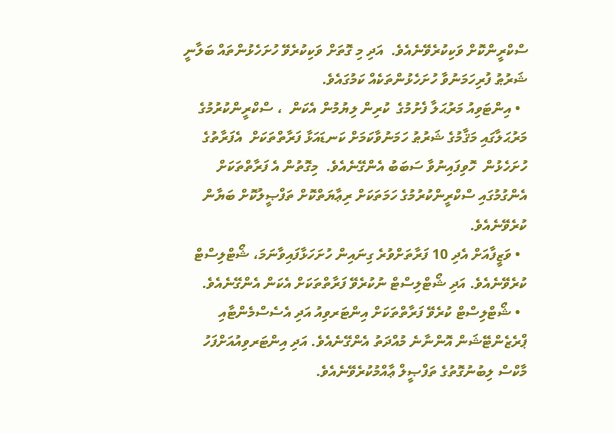ސްކްރީންކޮށް ވަކިކުރެވޭނެއެވެ.  އަދި މި ގޮތަށް ވަކިކުރެވޭ ހުށަހެޅުންތައް ބަލާނީ ޝަރުޠު ފުރިހަމަނުވާ ހުށަހެޅުންތަކެއް ކަމުގައެވެ.
  • އިންޓަވިއު މަރުޙަލާ ފެށުމުގެ  ކުރިން ލިޔުމުން އެކަން  ، ސްކްރީންކުރުމުގެ މަރުޙަލާގައި މަޤާމުގެ ޝަރުޠު ހަމަނުވާކަމަށް ކަނޑައަޅާ ފަރާތްތަކަށް  އެފަރާތުގެ ހުށަހެޅުން  ހޮވިފައިނުވާ ސަބަބު އެންގޭނެއެވެ.  މިގޮތުން އެ ފަރާތްތަކަށް އެންގުމުގައި ސްކްރީންކުރުމުގެ ހަމަތަކަށް ރިޢާޔަތްކޮށް ތަފްޞީލުކޮށް ބަޔާން ކުރެވޭނެއެވެ.
  • ވަޒީފާއަށް އެދި 10 ފަރާތަށްވުރެ ގިނައިން ހުށަހަޅާފައިވާނަމަ، ޝޯޓްލިސްޓް ކުރެވޭނެއެވެ. އަދި ޝޯޓްލިސްޓް ނުކުރެވޭ ފަރާތްތަކަށް އެކަން އެންގޭނެއެވެ.
  • ޝޯޓްލިސްޓް ކުރެވޭ ފަރާތްތަކަށް އިންޓަރވިއު އަދި އެސެސްމެންޓާއި ޕްރެޒެންޓޭޝަން އޮންނާނެ މުއްދަތު އެންގޭނެއެވެ. އަދި އިންޓަރވިއުއަށްފަހު މާކްސް ލިބުނުގޮތުގެ ތަފްޞީލް ޢާއްމުކުރެވޭނެއެވެ.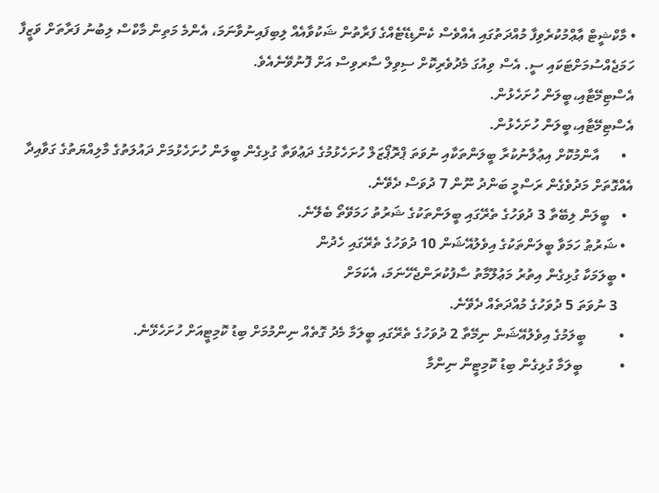• މާކްޝީޓް ޢާޢްމުކުރެވިފާ މުއްދަތުގައި އެއްވެސް ކެންޑިޑޭޓެއްގެ ފަރާތުން ޝަކުވާއެއް ލިބިފައިނުވާނަމަ، އެންމެ މަތިން މާކްސް ލިބުނު ފަރާތަށް ވަޒީފާ ހަމަޖެއްސުމަށްޓަކައި ސީ. އެސް ވިއުގަ މެދުވެރިކޮށް ސިވިލް ސާރވިސް އަށް ފޮނުވޭނެއެވެ.
އެސްޓިމޭޓާއި،ބީލަން ހުށަހެޅުން.
އެސްޓިމޭޓާއި،ބީލަން ހުށަހެޅުން.
  •      އާންމުކޮށް އިޢުލާނުކުރާ ބީލަންތަކާއި ނުވަތަ ޕްރޮޕޯޒަލް ހުށަހެޅުމުގެ ދަޢުވަތާ ގުޅިގެން ބީލަން ހުށަހެޅުމަށް ދައުލަތުގެ މާލިއްޔަތުގެ ގަވާއިދާ އެއްގޮތަށް މަދުވެގެން ރަސްމީ ބަންދު ނޫން 7 ދުވަސް ދެވޭނެ.
  •   ބީލަން ލިބޭތާ 3 ދުވަހުގެ ތެރޭގައި ބީލަންތަކުގެ ޝަރުތު ހަމަވޭތޯ ބެލޭނެ.
  • ޝަރުޠު ހަމަވާ ބީލަންތަކުގެ އިވެލުއޭޝަން 10 ދުވަހުގެ ތެރޭގައި ހެދުން
  • ބީލަމަކާ ގުޅިގެން އިތުރު މަޢުލޫމާތު ސާފުކުރަންޖެހޭނަމަ، އެކަމަށް
    3 ނުވަތަ 5 ދުވަހުގެ މުއްދަތެއް ދެވޭނެ.
  •         ބީލަމުގެ އިވެލުއޭޝަން ނިމޭތާ 2 ދުވަހުގެ ތެރޭގައި ބީލަމާ މެދު ގޮތެއް ނިންމުމަށް ބިޑު ކޮމިޓީއަށް ހުށަހެޅޭނެ.
  •          ބީލަމާ ގުޅިގެން ބިޑު ކޮމިޓީން ނިންމާ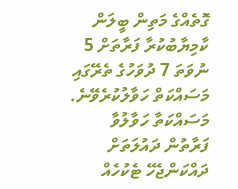ގޮތެއްގެ މަތިން ބީލަން ކާމިޔާބުކުރާ ފަރާތަށް 5 ނުވަތަ 7 ދުވަހުގެ ތެރޭގައި މަސައްކަތް ހަވާލުކުރެވޭނެ. މަސައްކަތާ ހަވާލުވާ ފަރާތުން ދައުލަތަށް ދައްކަންޖެހޭ ޓެކުހެއް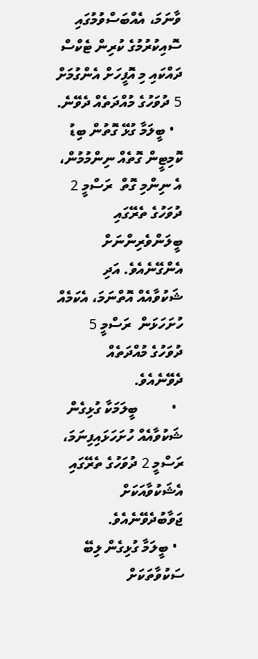ވާނަމަ، އެއްބަސްވުމުގައި ސޮއިކުރުމުގެ ކުރިން ޓެކްސް ދައްކައި މި އޮފީހަށް އެންގުމަށް 5 ދުވަހުގެ މުއްދަތެއް ދެވޭނެ.
  • ބީލަމާ ގުޅޭ ގޮތުން ބިޑު ކޮމިޓީން ގޮތެއް ނިންމުމުން، އެ ނިންމި ގޮތް  ރަސްމީ 2  ދުވަހުގެ ތެރޭގައި ބީލަންވެރިންނަށް އެންގޭނެއެވެ. އަދި ޝަކުވާއެއް އޮތްނަމަ، އެކަމެއް ހުށަހަޅަން  ރަސްމީ 5 ދުވަހުގެ މުއްދަތެއް ދެވޭނެއެވެ.
  •         ބީލަމަކާ ގުޅިގެން ޝަކުވާއެއް ހުށަހަޅައިފިނަމަ، ރަސްމީ 2 ދުވަހުގެ ތެރޭގައި އެޝަކުވާއަކަށް ޖަވާބުދެވޭނެއެވެ.
  • ބީލަމާ ގުޅިގެން ލިބޭ ސަކުވާތަކަށް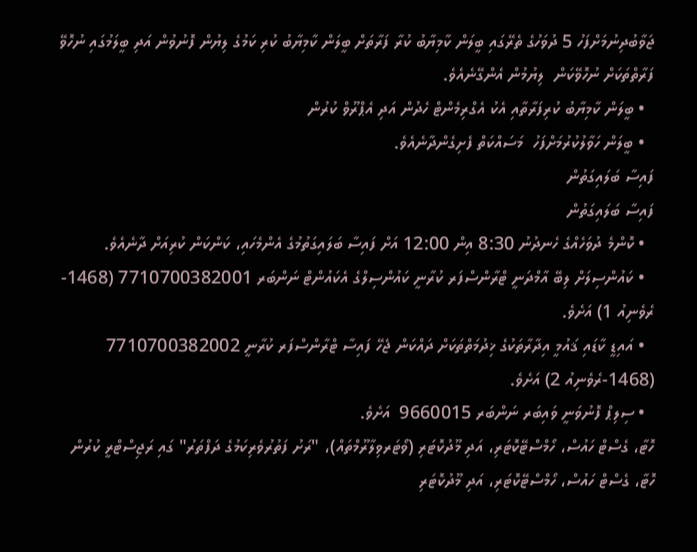ޖަވާބުދިނުމަށްފަހު 5 ދުވަހުގެ ތެރޭގައި ބީލަން ކާމިޔާބު ކުރާ ފަރާތަށް ބީލަން ކާމިޔާބު ކުރި ކަމުގެ ލިޔުން ފޮނުވުން އަދި ބީލަމުގައި ނުހޮވޭ ފަރާތްތަކަށް ނުހޮވޭކަން  ލިޔުމުން އެންގޭނެއެވެ.
  • ބީލަން ކާމިޔާބު ކުރިފަރާތާއި އެކު އެގްރިމެންޓް ހެދުން އަދި އެޕްރޫވް ކުރުން
  • ބީލަން ހަވާލުކުރުމަށްފަހު  މަސައްކަތް ފެށިގެންދާނެއެވެ.
ފައިސާ ބަލައިގަތުން
ފައިސާ ބަލައިގަތުން
  • ކޮންމެ ދުވަހެއްގެ ހެނދުނު 8:30 އިން 12:00 އަށް ފައިސާ ބަލައިގަތުމުގެ އެންމެހައި، ކަންކަން ކުރިއަށް ދާނެއެވެ.
  • ކައުންސިލަށް ލިބޭ އާމްދަނީ ޓްރާންސްފަރ ކުރާނީ ކައުންސިލްގެ އެކައުންޓް ނަންބަރ 7710700382001 (1468- ރެވެނިއު 1) އަށެވެ.
  • އައިޑީ ކާޑައި ޤައުމީ އިދާރާތަކުގެ ޚިދުމަތްތަކަށް ދައްކަން ޖެހޭ ފައިސާ ޓްރާންސްފަރ ކުރާނީ 7710700382002 (1468-ރެވެނިއު 2) އަށެވެ.
  • ސިލިޕް ފޮނުވަނީ ވައިބަރ ނަންބަރ 9660015  އަށެވެ.
ހޮޓާ، ގެސްޓް ހައުސް، ހޯމްސްޓޭކޮޓަރި، އަދި މޫދުކޮޓަރި (ވޯޓަރވިލާރޫމްތައް)، "ރަށު ފަތުރުވެރިކަމުގެ ދަފްތަރު" ގައި ރަޖިސްޓްރީ ކުރުން
ހޮޓާ، ގެސްޓް ހައުސް، ހޯމްސްޓޭކޮޓަރި، އަދި މޫދުކޮޓަރި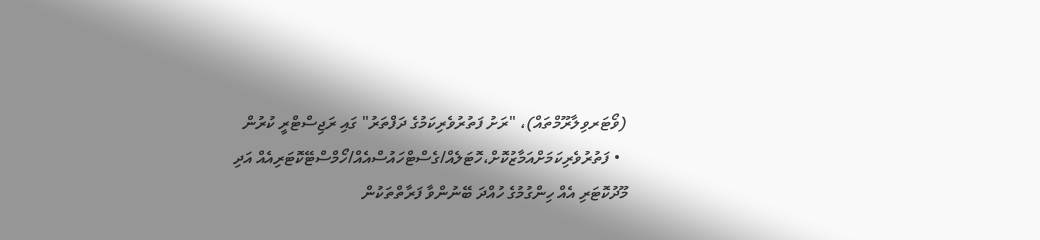(ވޯޓަރވިލާރޫމްތައް)، "ރަށު ފަތުރުވެރިކަމުގެ ދަފްތަރު" ގައި ރަޖިސްޓްރީ ކުރުން
  • ފަތުރުވެރިކަމަށްއަމާޒުކޮށް،ހޮޓަލެއް/ގެސްޓްހައުސްއެއް/ހޯމްސްޓޭކޮޓަރިއެއް އަދި މޫދުކޮޓަރި އެއް ހިންގުމުގެ ހުއްދަ ބޭނުންވާ ފަރާތްތަކުން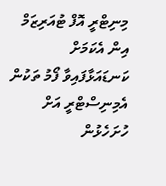މިނިޓްރީ އޮފް ޓުއަރިޒަމް އިން އެކަމަށް ކަނޑައަޅާފައިވާ ފޯމު ތަކުން އެމިނިސްޓްރީ އަށް ހުށަހެޅުން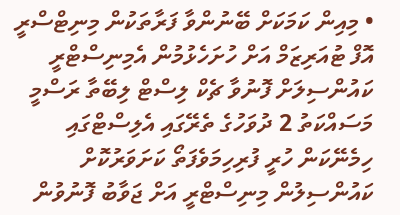• މިއިން ކަމަކަށް ބޭނުންވާ ފަރާތަކުން މިނިޓްސްރީ އޮފް ޓުއަރިޒަމް އަށް ހުށަހެޅުމުން އެމިނިސްޓްރީ ކައުންސިލަށް ފޮނުވާ ޗެކް ލިސްޓް ލިބޭތާ ރަސްމީ މަސައްކަތު 2 ދުވަހުގެ ތެރޭގައި އެލިސްޓްގައި ހިމެނޭކަން ހުރީ ފުރިހިމަވެފަތޯ ކަށަވަރުކޮށް ކައުންސިލުން މިނިސްޓްރީ އަށް ޖަވާބު ފޮނުވުން